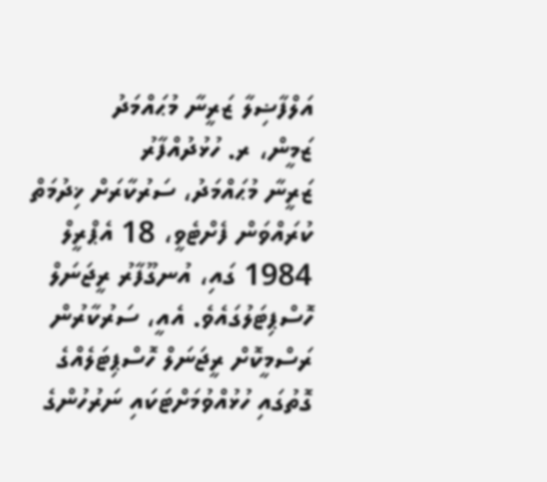އަލްފާޟިލާ ޒަރީނާ މުޙައްމަދު
ޒަމީން، ރ. ހުޅުދުއްފާރު
ޒަރީނާ މުޙައްމަދު، ސަރުކާރަށް ޚިދުމަތް ކުރައްވަން ފެށްޓެވީ، 18 އެޕްރީލް 1984 ގައި، އުނގޫފާރު ރީޖަނަލް ހޮސްޕިޓަލުގައެވެ. އެއީ، ސަރުކާރުން ރަސްމީކޮށް ރީޖަނަލް ހޮސްޕިޓަލެއްގެ ގޮތުގައި ހުޅުއްވުމަށްޓަކައި ނަރުހުންގެ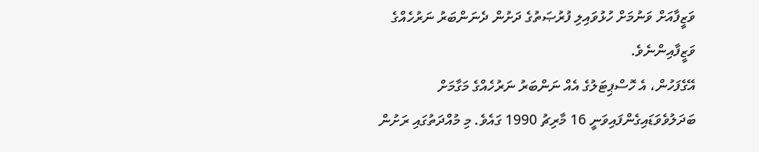ވަޒީފާއަށް ވަނުމަށް ހުޅުވައިލި ފުރުޞަތުގެ ދަށުން ދެނަންބަރު ނަރުހެއްގެ ވަޒީފާއިންނެވެ.
އޭގެފަހުން، އެ ހޮސްޕިޓަލުގެ އެއް ނަންބަރު ނަރުހެއްގެ މަގާމަށް ބަދަލުވެވަޑައިގެންފައިވަނީ 16 މާރިޗު 1990 ގައެވެ. މި މުއްދަތުގައި ރަށުން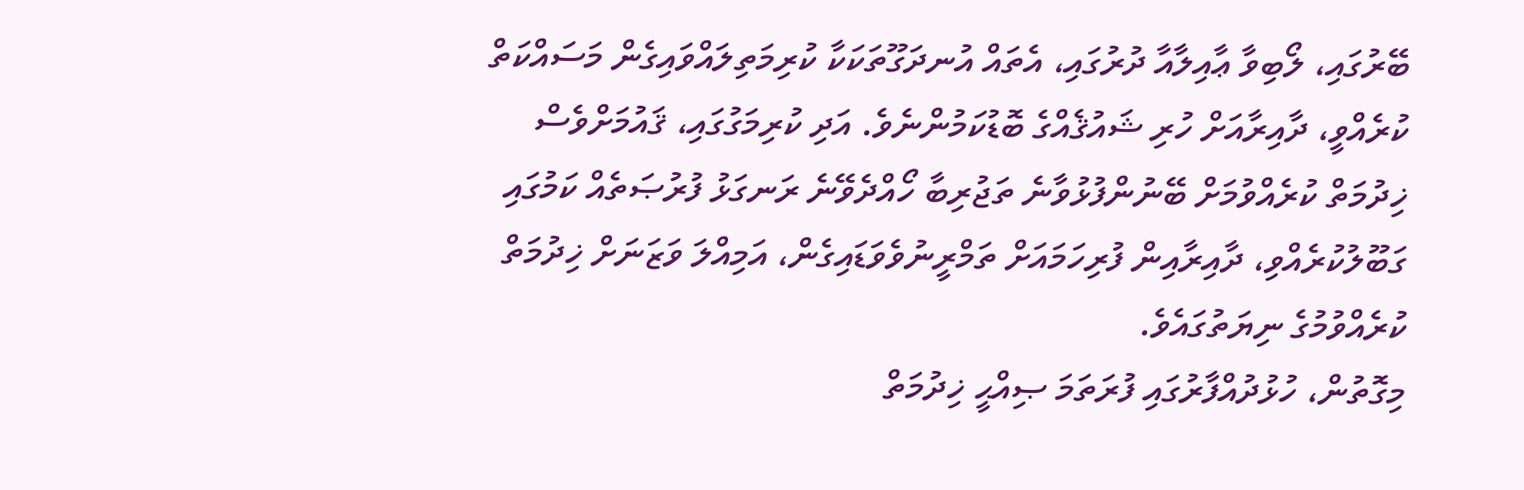ބޭރުގައި، ލޯބިވާ ޢާއިލާއާ ދުރުގައި، އެތައް އުނދަގޫތަކަކާ ކުރިމަތިލައްވައިގެން މަސައްކަތް ކުރެއްވީ، ދާއިރާއަށް ހުރި ޝައުޤެއްގެ ބޮޑުކަމުންނެވެ. އަދި ކުރިމަގުގައި، ޤައުމަށްވެސް ޚިދުމަތް ކުރެއްވުމަށް ބޭނުންފުޅުވާނެ ތަޖުރިބާ ހޯއްދެވޭނެ ރަނގަޅު ފުރުޞަތެއް ކަމުގައި ގަބޫލުކުރެއްވި، ދާއިރާއިން ފުރިހަމައަށް ތަމްރީނުވެވަޑައިގެން، އަމިއްލަ ވަޒަނަށް ޚިދުމަތް ކުރެއްވުމުގެ ނިޔަތުގައެވެ.
މިގޮތުން، ހުޅުދުއްފާރުގައި ފުރަތަމަ ޞިއްޙީ ޚިދުމަތް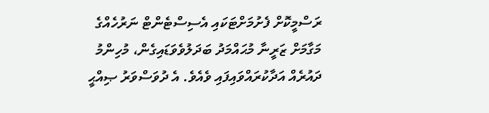ރަސްމީކޮށް ފެށުމަށްޓަކައި އެސިސްޓެންޓް ނަރުހެއްގެ މަގާމަށް ޒަރީނާ މުޙައްމަދު ބަދަލުވެވަޑައިގެން، މުހިންމު ދައުރެއް އަދާކުރައްވައިފައި ވެއެވެ. އެ ދުވަސްވަރު ޞިއްޙީ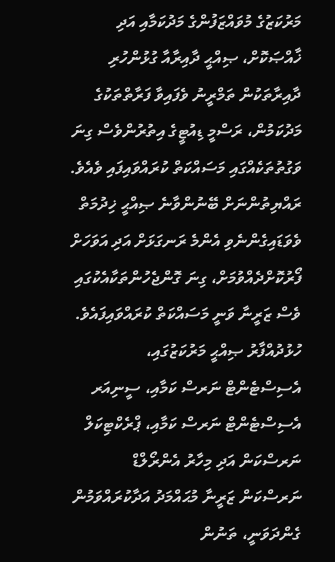މަރުކަޒުގެ މުވައްޒަފުންގެ މަދުކަމާއި އަދި ޚާއްޞަކޮށް، ޞިއްޙީ ދާއިރާއާ ގުޅުންހުރި ދާއިރާތަކުން ތަމްރީނު ވެފައިވާ ފަރާތްތަކުގެ މަދުކަމުން، ރަސްމީ ޑިއުޓީގެ އިތުރުންވެސް ގިނަ ވަގުތުތަކެއްގައި މަސައްކަތް ކުރައްވައިފައި ވެއެވެ. ރައްޔިތުންނަށް ބޭނުންވާނެ ޞިއްޙީ ޚިދުމަތް ވެވަޑައިގެންނެވި އެންމެ ރަނގަޅަށް އަދި އަވަހަށް ފޯރުކޮށްދެއްވުމަށް، ގިނަ ގޮންޖެހުންތަކާއެކުގައި ވެސް ޒަރީނާ ވަނީ މަސައްކަތް ކުރައްވައިފައެވެ.
ހުޅުދުއްފާރު ޞިއްޙީ މަރުކަޒުގައި، އެސިސްޓެންޓް ނަރސް ކަމާއި، ސީނިއަރ އެސިސްޓެންޓް ނަރސް ކަމާއި، ޕްރެކްޓިކަލް ނަރސްކަން އަދި މިހާރު އެންރޯލްޑް ނަރސްކަން ޒަރީނާ މުޙައްމަދު އަދާކުރައްވަމުން ގެންދަވަނީ، ތަނުން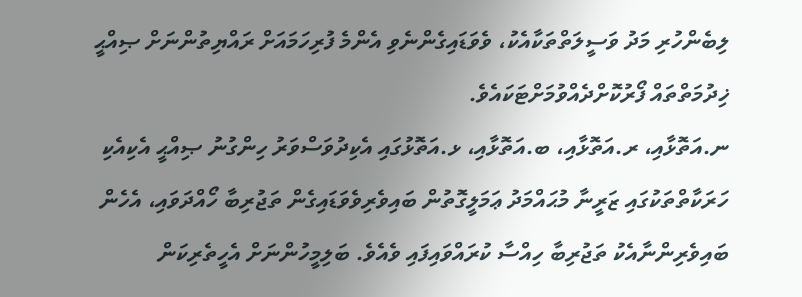ލިބެންހުރި މަދު ވަސީލަތްތަކާއެކު، ވެވަޑައިގެންނެވި އެންމެ ފުރިހަމައަށް ރައްޔިތުންނަށް ޞިއްޙީ ޚިދުމަތްތައް ފޯރުކޮށްދެއްވުމަށްޓަކައެވެ.
ނ.އަތޮޅާއި، ރ.އަތޮޅާއި، ބ.އަތޮޅާއި، ޅ.އަތޮޅުގައި އެކިދުވަސްވަރު ހިންގުނު ޞިއްޙީ އެކިއެކި ހަރަކާތްތަކުގައި ޒަރީނާ މުޙައްމަދު ޢަމަލީގޮތުން ބައިވެރިވެވަޑައިގެން ތަޖުރިބާ ހޯއްދަވައި، އެހެން ބައިވެރިންނާއެކު ތަޖުރިބާ ހިއްސާ ކުރައްވައިފައި ވެއެވެ. ބަލިމީހުންނަށް އެހީތެރިކަން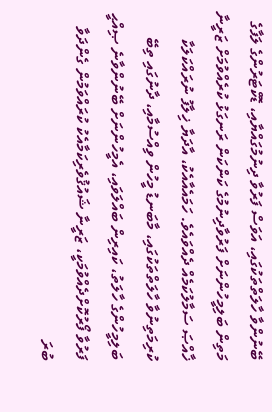ބޭނުންވާ ހާލަތްތަކުގައި، އަވަސް ފަރުވާ ދިނުމުގައްޔާއި، ޑޮކްޓަރުންގެ ލަފާގެ މަތިން ބަލިމީހުންނަށް ފަރުވާދިނުމުގެ ކަންކަން ރަނގަޅު ކުރެއްވުމަށް ޒަރީނާ ޚާއްޞަ ސަމާލުކަމެއް ދެއްވައެވެ. ހަމައެއާއެކު، އާދަޔާ ޚިލާފު ނުރައްކަލަކާ ކުރިމަތިނުވާ ހާލަތްތަކުގައި، މާބަނޑު މީހުން ވިއްސުމާއި، ދާނުގައި ތިބޭ ބަލިމީހުންގެ ހާލަތު، ކައިރިން ބައްލަވައި، އެމީހުންނަށް ބޭނުންވާނެ ޞިއްޙީ ފަރުވާ ފޯރުކޮށްދެއްވުމަކީ، ޒަރީނާ ޝައުޤުވެރިކަމާއެކު ކުރައްވަމުން ގެންދަވާ ބުރަ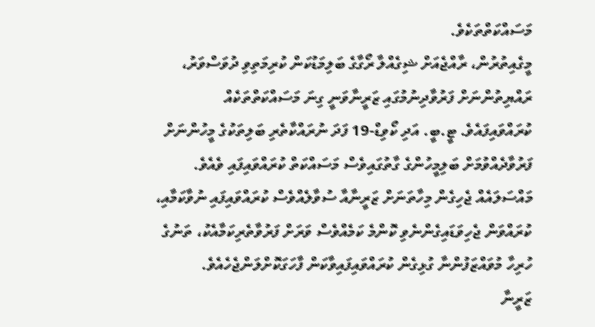މަސައްކަތްތަކެވެ.
މީގެއިތުރުން، ރާއްޖެއަށް ޝިގެއްލާ ރޯގާގެ ބަލިމަޑުކަން ކުރިމަތިވި ދުވަސްވަރު، ރައްޔިތުންނަށް ފަރުވާދިނުމުގައި ޒަރީނާވަނީ ގިނަ މަސައްކަތްތަކެއް ކުރައްވައިފައެވެ. ޓީ.ބީ. އަދި ކޯވިޑް-19 ފަދަ ނުރައްކާތެރި ބަލިތަކުގެ މީހުންނަށް ފަރުވާދެއްވުމަށް ބަލިމީހުންގެ ގާތުގައިވެސް މަސައްކަތް ކުރައްވައިފައި ވެއެވެ.
މައްސަލައެއް ޖެހިގެން މިހާތަނަށް ޒަރީނާއާ ސުވާލެއްވެސް ކުރައްވައިފައި ނުވާކަމާއި، ކުރައްވަން ޖެހިވަޑައިގެންނެވި ކޮންމެ ކަމެއްވެސް ވަރަށް ފަރުވާތެރިކަމާއެކު، ތަނުގެ ހުރިހާ މުވައްޒަފުންނާ ގުޅިގެން ކުރައްވައިފައިވާކަން ފާހަގަކޮށްލަންޖެހެއެވެ.
ޒަރީނާ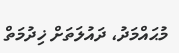މުޙައްމަދު، ދައުލަތަށް ޚިދުމަތް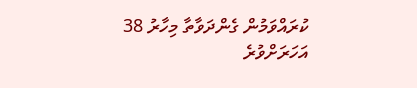ކުރައްވަމުން ގެންދަވާތާ މިހާރު 38 އަހަރަށްވުރެ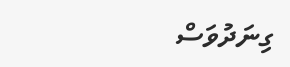ގިނަދުވަސް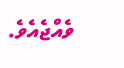ވެއްޖެއެވެ.